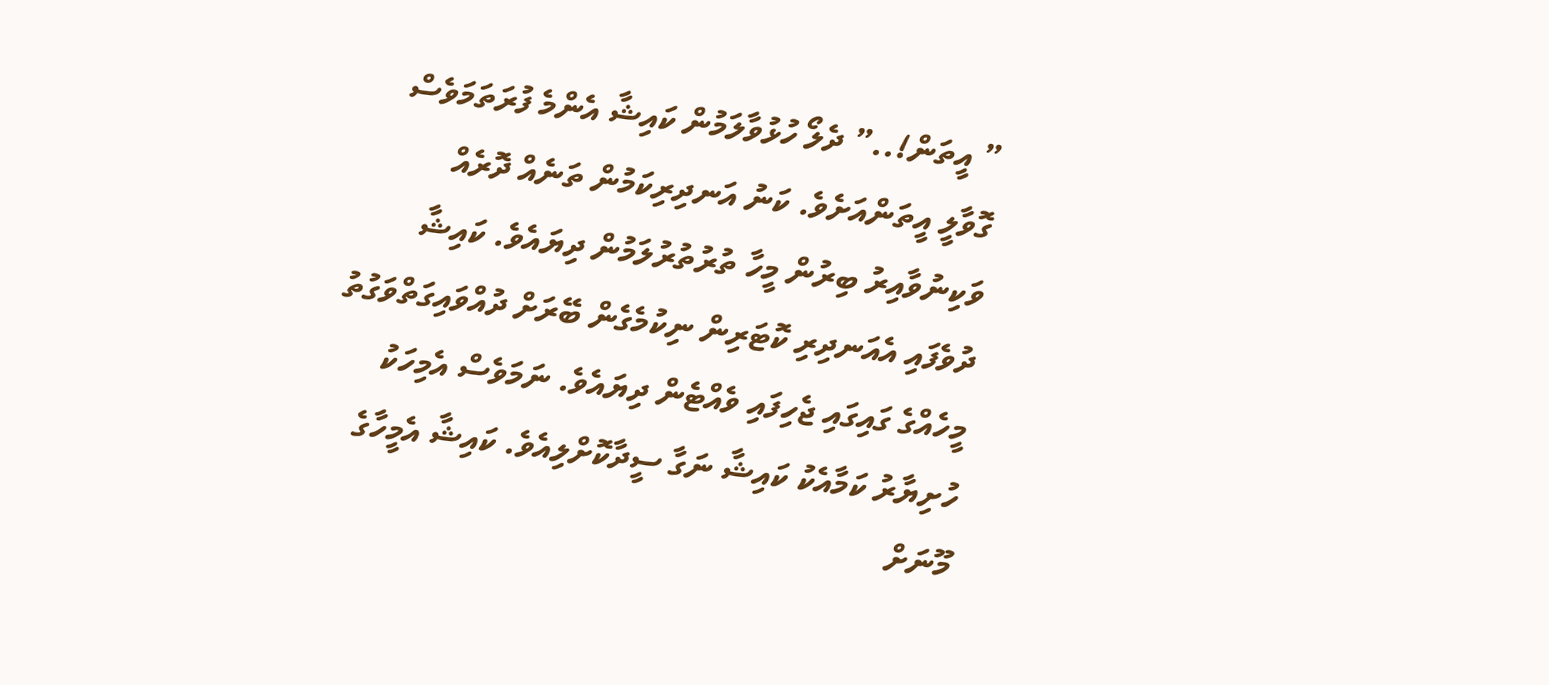” އީތަން!..” ދެލޯ ހުޅުވާލަމުން ކައިޝާ އެންމެ ފުރަތަމަވެސް ގޮވާލީ އީތަންއަށެވެ. ކަނު އަނދިރިކަމުން ތަނެއް ދޮރެއް ވަކިނުވާއިރު ބިރުން މީހާ ތުރުތުރުލަމުން ދިޔައެވެ. ކައިޝާ ދުވެފައި އެއަނދިރި ކޮޓަރިން ނިކުމެގެން ބޭރަށް ދުއްވައިގަތްވަގުތު މީހެއްގެ ގައިގައި ޖެހިފައި ވެއްޓެން ދިޔައެވެ. ނަމަވެސް އެމިހަކު ހުށިޔާރު ކަމާއެކު ކައިޝާ ނަގާ ސީދާކޮށްލިއެވެ. ކައިޝާ އެމީހާގެ މޫނަށް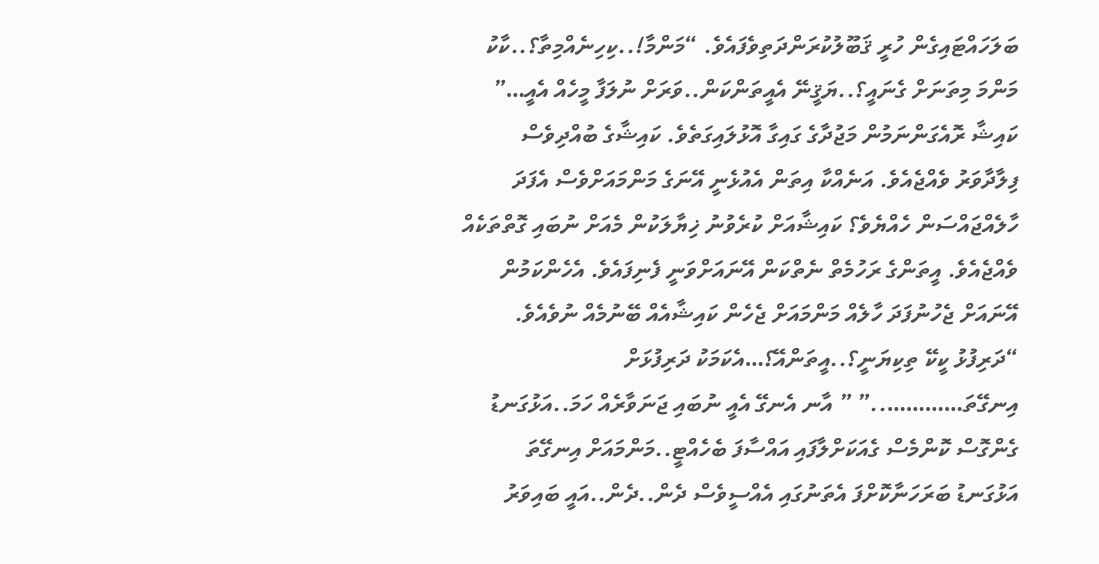ބަލަހައްޓައިގެން ހުރީ ޤަބޫލުކުރަންދަތިވެފައެވެ. “މަންމާ!..ކިހިނެއްމިތާ؟..ކާކު މަންމަ މިތަނަށް ގެނައީ؟..ޔަޤީނޭ އެއީތަންކަން..ވަރަށް ނުލަފާ މީހެއް އެއީ…” ކައިޝާ ރޮއެގަންނަމުން މަޖުދާގެ ގައިގާ އޮޅުލައިގަތެވެ. ކައިޝާގެ ބުއްދިވެސް ފިލާދާވަރު ވެއްޖެއެވެ. އަނެއްކާ އިތަން އެއުޅެނީ އޭނަގެ މަންމައަށްވެސް އެފަދަ ހާލެއްޖައްސަން ހެއްޔެވެ؟ ކައިޝާއަށް ކުރެވުނު ޚިޔާލަކުން މެއަށް ނުބައި ގޮތްތަކެއް ވެއްޖެއެވެ. އީތަންގެ ރަހުމެތް ނެތްކަން އޭނައަށްވަނީ ފެނިފައެވެ. އެހެންކަމުން އޭނައަށް ޖެހުނުފަދަ ހާލެއް މަންމައަށް ޖެހެން ކައިޝާއެއް ބޭނުމެއް ނުވެއެވެ. “ދަރިފުޅު ކީކޭ ތިކިޔަނީ؟..އީތަންއޭ؟…އެކަމަކު ދަރިފުޅަށް އިނގޭތަ…………..” ” އާނ އެނގޭ އެއީ ނުބައި ޖަނަވާރެއް ހަމަ..އަޅުގަނޑު ގެންގޮސް ކޮންމެސް ގެއަކަށްލާފައި އައްސާފަ ބެހެއްޓީ..މަންމައަށް އިނގޭތަ އަޅުގަނޑު ބަރަހަނާކޮށްފަ އެތަނުގައި އެއްސީވެސް ދެން..ދެން..އައީ ބައިވަރު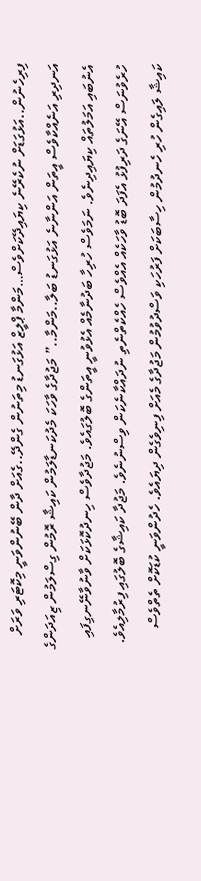ފިރިހެނުން..އަޅުގަޑަށް ނުކެރޭނެ ކިޔައިދޭކަށްވެސް…މަންމާ ޕްލީޒް އަޅުގަނޑު މިތަނުން ގެންދޭ..ގެއަށް ދާން ބޭނުންވަނީ މިކޮޓަރި ވަރަށް އަނދިރި އަނެއްކާވެސް އީތަން އަންނާނެ އަޅުގަނޑު ބަލާ..މަންމާ..” މަޖުދާގެ ވާހަކަ މެދުކަނޑާލަމުން ކައިޝާ ރޮމުން ގިސްލަމުން ޒިއަދަންގެ އެނުބައި އަމަލުތައް ކިޔައިދިނެވެ. ނަމަވެސް ހުރިހާ ބަދުނާމެއް އެޅުވުނީ އީތަންގެ ބޮލުގައެވެ. މަޖުދާވެސް ހިނދުކޮޅަކަށް ވާނުވާނޭނގިފައި ހުރެވުނަސް އޭނަގެ ދަރިފުޅު އެފަދަ ބޮޑު ވާހަކެއް އެއްވެސް ހެއްކެތްނެތި ނުދައްކާނެކަން ވިސްނުނެވެ. މަޖުދާ ކައިޝާގެ ބޮލުގައި ފިރުމާލިއެވެ. ކައިޝާ ލައިގެން ހުރި ހެނދުމުން ހިސާބަކަށް ފަރުހަކި ވަސްދުވުމުން މަޖުދާގެ މެއަށް ފިނިވެގެން ދިޔައެވެ. ހެދުންވަނީ ކުޑަކޮށް ތެތްވެސް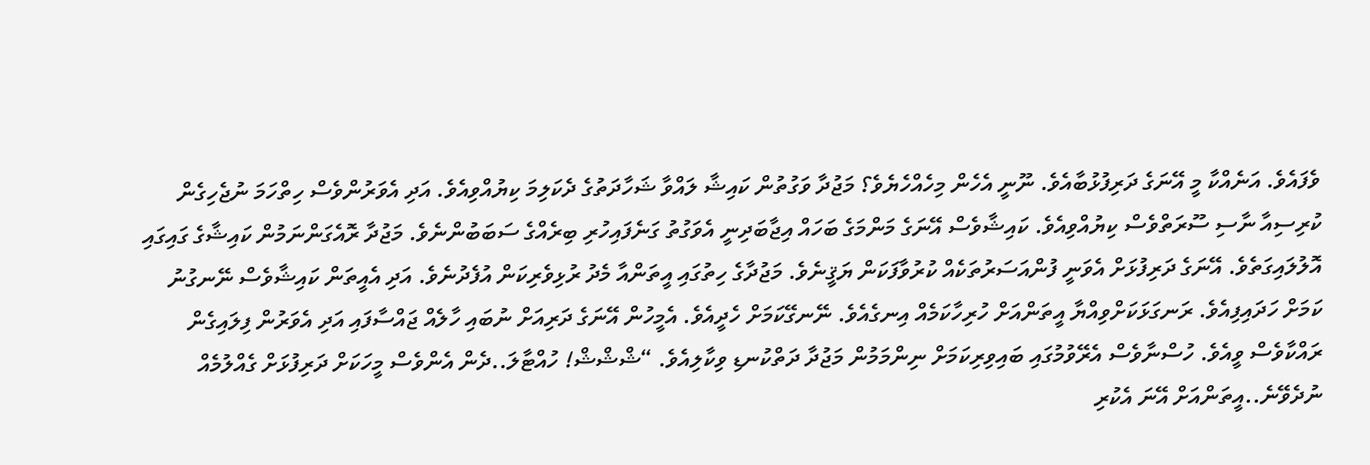ވެފައެވެ. އަނެއްކާ މީ އޭނަގެ ދަރިފުޅުބާއެވެ. ނޫނީ އެހެން މިހެއްހެޔެވެ؟ މަޖުދާ ވަގުތުން ކައިޝާ ލައްވާ ޝަހާދަތުގެ ދެކަލިމަ ކިޔުއްވިއެވެ. އަދި އެވަރުންވެސް ހިތްހަމަ ނުޖެހިގެން ކުރިސިއާ ނާސި ސޫރަތްވެސް ކިޔުއްވިއެވެ. ކައިޝާވެސް އޭނަގެ މަންމަގެ ބަހައް އިޖާބަދިނީ އެވަގުތު ގަނެފައިހުރި ބިރެއްގެ ސަބަބުންނެވެ. މަޖުދާ ރޮއެގަންނަމުން ކައިޝާގެ ގައިގައި އޮލުލައިގަތެވެ. އޭނަގެ ދަރިފުޅަށް އެވަނީ ފުންއަސަރުތަކެއް ކުރުވާފަކަން ޔަޤީނެވެ. މަޖުދާގެ ހިތުގައި އީތަންއާ މެދު ރުޅިވެރިކަން އުފެދުނެވެ. އަދި އެއީތަން ކައިޝާވެސް ނޭނގުނު ކަމަށް ހަދައިފިއެވެ. ރަނގަޅަކަށްވިއްޔާ އީތަންއަށް ހުރިހާކަމެއް އިނގެއެވެ. ނޭނގޭކަމަށް ހެދީއެވެ. އެމީހުން އޭނަގެ ދަރިއަށް ނުބައި ހާލެއް ޖައްސާފައި އަދި އެވަރުން ފިލައިގެން ރައްކާވެސް ވީއެވެ. ހުސްނާވެސް އެރޭވުމުގައި ބައިވިރިކަމަށް ނިންމަމުން މަޖުދާ ދަތްކުނޑި ވިކާލިއެވެ. “ޝްޝްޝް! ހުއްޓާލަ..ދެން އެންވެސް މީހަކަށް ދަރިފުޅަށް ގެއްލުމެއް ނުދެވޭނެ..އީތަންއަށް އޭނަ އެކުރި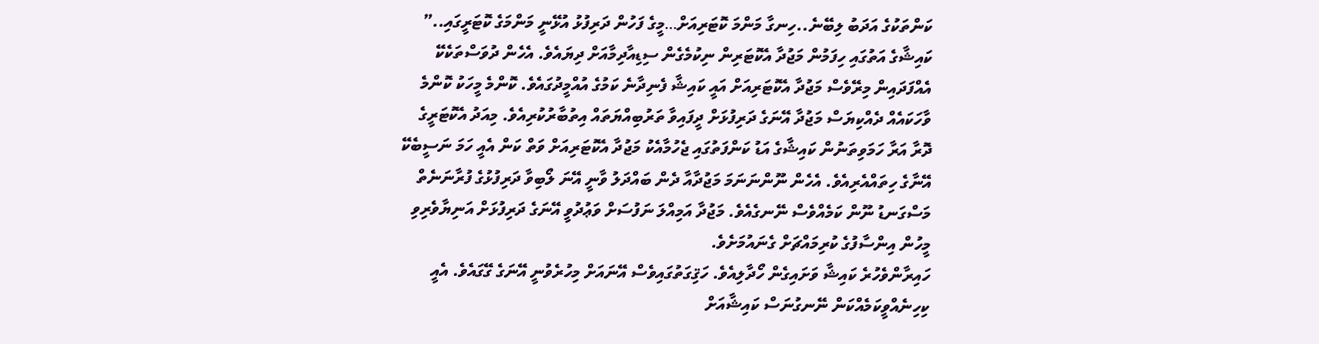ކަންތަކުގެ އަދަބު ލިބޭނެ..ހިނގާ މަންމަ ކޮޓަރިއަށް…މީގެ ފަހުން ދަރިފުޅު އުޅޭނީ މަންމަގެ ކޮޓަރީގައި..” ކައިޝާގެ އަތުގައި ހިފަމުން މަޖުދާ އެކޮޓަރިން ނިކުމެގެން ސިޑިއާދިމާއަށް ދިޔައެވެ. އެހެން ދުވަސްތަކެކޭ އެއްފަދައިން މިރޭވެސް މަޖުދާ އެކޮޓަރިއަށް އައީ ކައިޝާ ފެނިދާނެ ކަމުގެ އުއްމީދުގައެވެ. ކޮންމެ މީހަކު ކޮންމެ ވާހަކައެއް ދެއްކިޔަސް މަޖުދާ އޭނަގެ ދަރިފުޅަށް ދީފައިވާ ތަރުބިއްޔަތައް އިތުބާރުކުރިއެވެ. މިއަދު އެކޮޓަރީގެ ދޮރާ އަރާ ހަމަވިތަނުން ކައިޝާގެ އަޑު ކަންފަތުގައި ޖެހުމާއެކު މަޖުދާ އެކޮޓަރިއަށް ވަތް ކަން އެއީ ހަމަ ނަސީބެކޭ އޭނާގެ ހިތައްއެރިއެވެ. އެހެން ނޫންނަނަމަ މަޖުދާއާ ދެން ބައްދަލު ވާނީ އޭނަ ލޯބިވާ ދަރިފުޅުގެ ފުރާނަނެތް މަސްގަނޑު ނޫން ކަމެއްވެސް ނޭނގެއެވެ. މަޖުދާ އަމިއްލަ ނަފުސަށް ވަޢުދުވީ އޭނަގެ ދަރިފުޅަށް އަނިޔާވެރިވި މީހުން އިންސާފުގެ ކުރިމައްޗަށް ގެނައުމަށެވެ.
ހައިރާންވެހުރެ ކައިޝާ ވަށައިގެން ހޯދާލިއެވެ. ހަޤިގަތުގައިވެސް އޭނައަށް މިހުރެވުނީ އޭނަގެ ގޭގައެވެ. އެއީ ކިހިނެއްވީކަމެއްކަން ނޭނގުނަސް ކައިޝާއަށް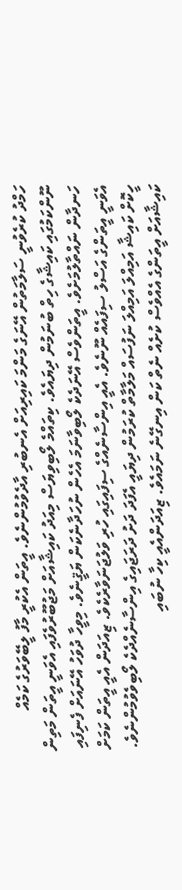ހަމްދު ކުރެވުނީ ސަލާމަތުން އޭނަގެ މަންމަ ކައިރިއަށް އެނބުރި އާދެވުމުންނެވެ. އީތަން އެކުރީ މާފު ލީބޭވަރުގެ ކަމެއް ނޫންކަމުގައި ކައިޝާގެ ހިތް ބުނަމުން ދިޔައެވެ. ކިތައްމެ ލޯބިވިޔަސް މިއަދު ކައިޝާއަށް މަޖުބޫރުވެފައި އެވަނީ އީތަން މަތިން ހަނދާން ނައްތާލުމަށެވެ. އީތަންވެސް އޭނަދެކެ ލޯބިވާނަމަ އެހެން ނުހަދާނެކަން ޔަޤީނެވެ. މިވީހާ ދުވަހު އޭނައަށް ފެނިފައި އެވަނީ އީތަންގެ އަސްލު ސިފައެއް ނޫނެވެ. އެއީ އިންސާނެއްގެ ސިފައިގައި ހުރި ވަލުޖަނަވާރެކެވެ. ޒިއަދަން އެއީ އީތަން ކަމަށް ހީކޮށް ކައިޝާ އަމިއްލަ އަމިއްލަ ނަފުސައް މަލާމާތް ކުރަމުން ދިޔައީ އެފަދަ ދަށު ދަރަޖައިގެ އިންސާނެއްދެކެ ލޯބިވެވުމުންނެވެ. ކައިޝާއަށް އީތަންގެ އެއްވެސް ކުށެއް ނެތް ކަން އިނގޭނެ ނަމައެވެ. ޒިއަދަންއެއީ ކިހާ ނުބައި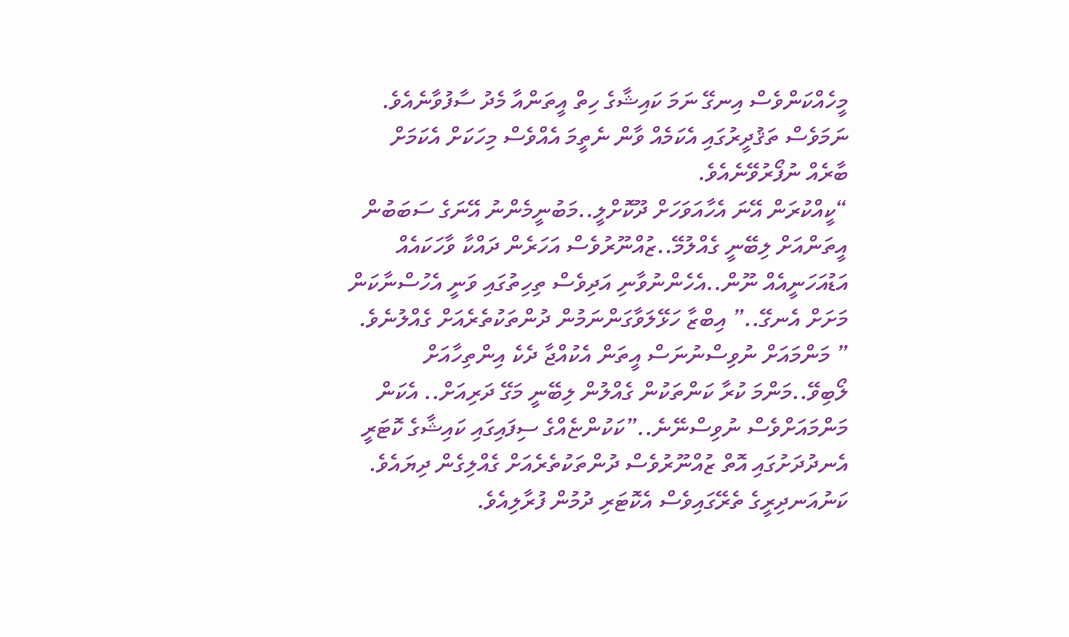މީހެއްކަންވެސް އިނގޭ ނަމަ ކައިޝާގެ ހިތް އީތަންއާ މެދު ސާފުވާނެއެވެ. ނަމަވެސް ތަޤުދީރުގައި އެކަމެއް ވާން ނެތީމަ އެއްވެސް މިހަކަށް އެކަމަށް ބާރެއް ނުފޯރުވޭނެއެވެ.
“ކީއްކުރަން އޭނަ އެހާއަވަހަށް ދޫކޮށްލީ..މަބުނީމެންނު އޭނަގެ ސަބަބުން އީތަންއަށް ލިބޭނީ ގެއްލުމޭ..ޒުއްނޫރުވެސް އަހަރެން ދައްކާ ވާހަކައެއް އަޑުއަހަނީއެއް ނޫން..އެހެންނުވާނި އަދިވެސް ތިހިތުގައި ވަނީ އެހުސްނާކަން މަށަށް އެނގޭ..” އިބްޒާ ހަޅޭލަވާގަންނަމުން ދުންތަކުތެރެއަށް ގެއްލުނެވެ. ” މަންމައަށް ނުވިސްނުނަސް އީތަން އެކުއްޖާ ދެކެ އިންތިހާއަށް ލޯބިވޭ..މަންމަ ކުރާ ކަންތަކުން ގެއްލުން ލިބޭނީ މަގޭ ދަރިއަށް.. އެކަން މަންމައަށްވެސް ނުވިސްނޭނެ..”ކަކުންޏެއްގެ ސިފައިގައި ކައިޝާގެ ކޮޓަރީ އެނދުދަށުގައި އޮތް ޒުއްނޫރުވެސް ދުންތަކުތެރެއަށް ގެއްލިގެން ދިޔައެވެ. ކަނުއަނދިރީގެ ތެރޭގައިވެސް އެކޮޓަރި ދުމުން ފުރާލިއެވެ.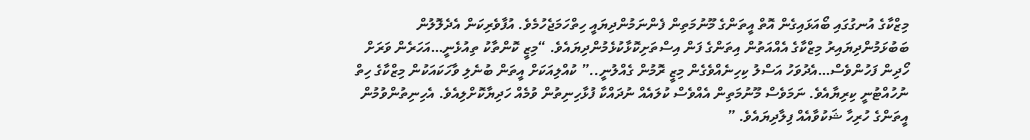މިޒްކާގެ އުނގުގައި ބޯއަޅައިގެން އޮތް އީތަންގެ މޫނުމަތިން ފެންނަމުންދިޔައީ ހިތްހަމަޖެހުމެވެ. އުފާވެރިކަން އެދެލޮލުން ބަބުޅަމުންދިޔައިރު މިޒްކާގެ އެއްއަތުން އިތަންގެ ފަން އިސްތަށިކޮޅާކުޅެމުންދިޔައެވެ. “މިޒީ ކޮންތާކު ތިއުޅެނީ…އަހަރެން ވަރަށް ހޯދިން ފަހުންވެސް…އެދުވަހު އަސްލު ކިހިނެއްވެގެން މިޒީ ރޮމުން ގެއްލުނީ..” ކުއްލިއަކަށް އީތަން ބުނެލި ވާހަކައަކުން މިޒްކާގެ ހިތް ނުހުއްޓުނީ ކިރިޔާއެވެ. ނަމަވެސް މޫނުމަތިން އެއްވެސް ކުލައެއް ނުދައްކާ ފުޅާހިނިތުން ވުމެއް ހަދިޔާކޮށްލިއެވެ. އެހިނިތުންވުމުން އީތަންގެ ހުރިހާ ޝަކުވާއެއް ފިލާދިޔައެވެ. ”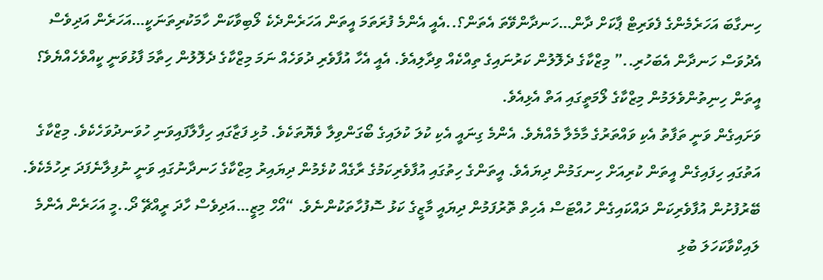ހިނގާބަ އަހަރެމެންގެ ފެވަރިޓް ޕާކަށް ދާން…ހަނދާންވޭތަ އެތަން؟..އެއީ އެންމެ ފުރަތަމަ އީތަން އަހަރެންދެކެ ލޯބިވާކަން ހާމަކުރިތަނަކީ…އަހަރެން އަދިވެސް އެދުވަސް ހަނދާން އެބަހުރި..” މިޒްކާގެ ދެލޮލުން ކަރުނައިގެ ތިއްކެއް ވިދާލިއެވެ. އެއީ އެހާ އުފާވެރި ދުވަހެއް ނަމަ މިޒްކާގެ ދެލޮލުން ހިތާމަ ފާޅުވަނީ ކީއްވެހެއްޔެވެ؟ އީތަން ހިނިތުންވެލަމުން މިޒްކާގެ ލޯމަތީގައި އަތް އެޅިއެވެ.
ވަށައިގެން ވަނީ ތަފާތު އެކި ވައްތަރުގެ މާމެލާ މެއްޔެވެ. އެންމެ ގިނައީ އެކި ކުލަ ކުލައިގެ ބޯގަންވިލާ ވެޔޮތަކެވެ. މުޅި ފަޒާގައި ހިފާލާފައިވަނި ހުވަނދުވަހެކެވެ. މިޒްކާގެ އަތުގައި ހިފައިގެން އީތަން ކުރިއަށް ހިނގަމުން ދިޔައެވެ. އީތަންގެ ހިތުގައި އުފާވެރިކަމުގެ ރާގެއް ކުޅެމުން ދިޔައިރު މިޒްކާގެ ހަނދާނުގައި ވަނީ ނުފިލާނެފަދަ ރިހުމެކެވެ. ބޭރުފުށުން އުފާވެރިކަން ދައްކައިގެން ހުއްޓަސް އެހިތް ތޮރުފަމުން ދިޔައީ މާޒީގެ ކަޅު ސޮފުހާތަކުންނެވެ. “އޯހް މިޒީ…އަދިވެސް ހާދަ ރީއްޗޭ ދޯ..މީ އަހަރެން އެންމެ ލައިކްވާކަހަލަ ބުޅި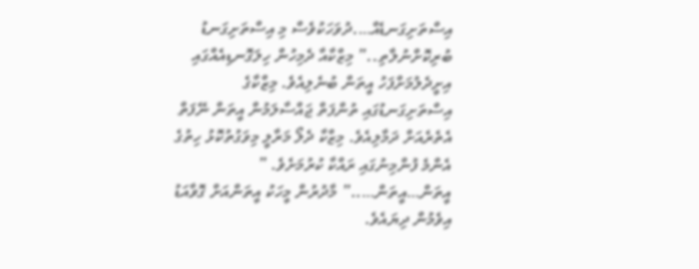އިސްތަށިގަނޑެއް….ދުވަހަކުވެސް މި އިސްތަށިގަނޑު ބުރިކޮށްނުލާތި..” މިޒްކާއާ ދެމިހުން ހިލަގޮނޑިއެއްގައި އިށީދެލުމަށްފަހު އީތަން ބުނެލިއެވެ. މިޒްކާގެ އިސްތަށިގަނޑުގައި ތުންފަތް ޖައްސާލަމުން އީތަން ނޭފަތް އެތެރެއަށް ދަމާލިއެވެ. މިޒްކާ ދެލޯ މަރާލީ މިވަގުތުކޮޅު ހިތުގެ އެންމެ ފުންމިނުގައި ރައްކާ ކުރުމަށެވެ. ” އީތަން…އީތަން…..” މާދުރުން މީހަކު އީތަންއަށް ގޮވާއަޑު އިވެމުން ދިޔައެވެ.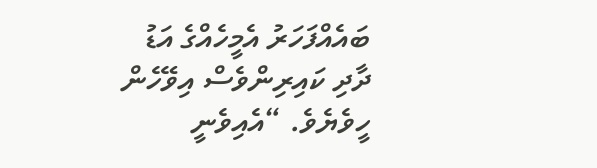ބައެއްފަހަރު އެމީހެއްގެ އަޑު ދާދި ކައިރިންވެސް އިވޭހެން ހީވެޔެވެ. “އެއިވެނީ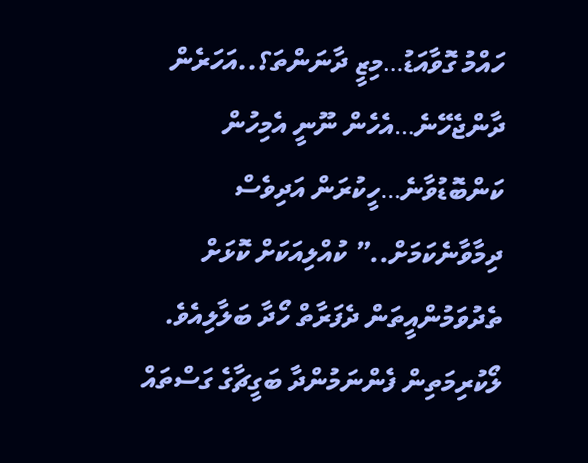ހައްމު ގޮވާއަޑު…މިޒީ ދާނަންތަ؟..އަހަރެން ދާންޖެހޭނެ…އެހެން ނޫނީ އެމިހުން ކަންބޮޑުވާނެ…ހީކުރަން އަދިވެސް ދިމާވާނެކަމަށް..” ކުއްލިއަކަށް ކޮޅަށް ތެދުވަމުންއީތަން ދެފަރާތް ހޯދާ ބަލާލިއެވެ. ލޯކުރިމަތިން ފެންނަމުންދާ ބަގީޗާގެ ގަސްތައް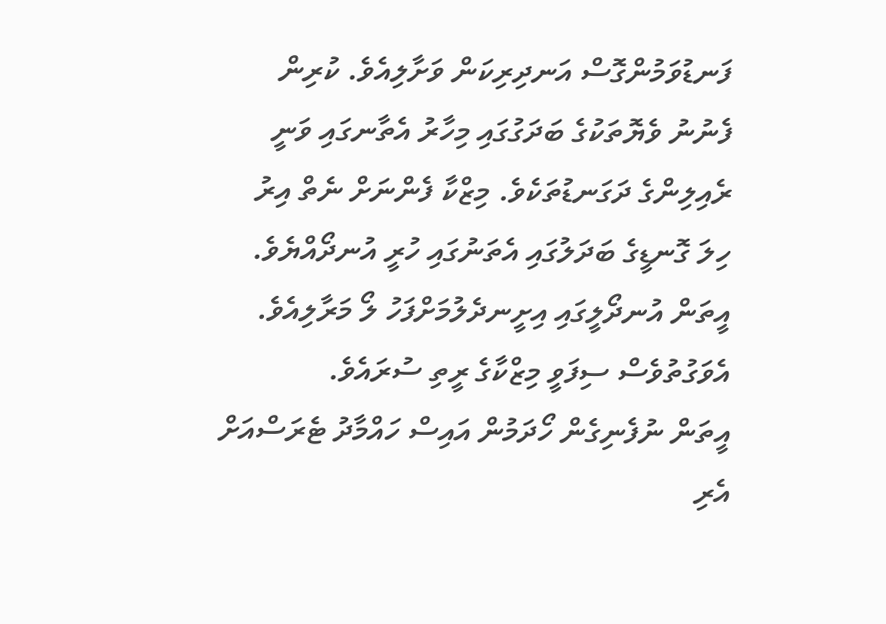ފަނޑުވަމުންގޮސް އަނދިރިކަން ވަށާލިއެވެ. ކުރިން ފެނުނު ވެޔޮތަކުގެ ބަދަގުގައި މިހާރު އެތާނގައި ވަނީ ރެއިލިންގެ ދަގަނޑުތަކެވެ. މިޒްކާ ފެންނަށް ނެތް އިރު ހިލަ ގޮނޑީގެ ބަދަލުގައި އެތަނުގައި ހުރީ އުނދޯއްޔެވެ. އީތަން އުނދޯލީގައި އިށީނދެލުމަށްފަހު ލޯ މަރާލިއެވެ. އެވަގުތުވެސް ސިފަވީ މިޒްކާގެ ރީތި ސުރައެވެ.
އީތަން ނުފެނިގެން ހޯދަމުން އައިސް ހައްމާދު ޓެރަސްއަށް އެރި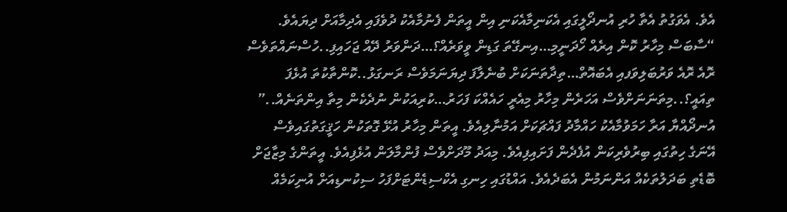އެވެ. އެވަގުތު އެތާ ހުރި އުނދޯލީގައި އެކަނިމާއެކަނި އިން އީތަން ފެނުމާއެކު ދުވެފައި އެދިމާއަށް ދިޔައެވެ. “ސާބަސް މިހާރު ކޮން އިރެއް ހޯދަނީމި…އިނގޭތަ ގަޑިން ވީވަރެއް؟…ދަންވަރު ދޭއް ޖަހައިފި..ހުސްނައްތަވެސް ރޮއެ ރޮއެ ވަރުބަލިވަފއި އެބައޮތް…ތިދާތަނަކަށް ބުނެލާފަ ދިޔަނަމަވެސް ރަނގަޅު..ކޮންތާކުތަ އުޅެފަ ތިއައީ؟..މިތަނަނަށްވެސް އަހަރެން މިހާރު މިއެރީ ހައެއްކަ ފަހަރު…ކުރިއަކުން ނުދެކެން މިތާ އިންތަނެއް..” އުނދޯއްޔާ އަރާ ހަމަވުމާއެކު ހައްމާދު ފައްޗަކަށް އަމުނާލިއެވެ. އީތަން މިހާރު އުޅޭ ގޮތަކުން ހަޤީގަތުގައިވެސް އޭނަގެ ހިތުގައި ބިރުވެރިކަން އުފެދެން ފަށައިފިއެވެ. މިއަދު މޫދަށްވެސް ފުންމާލަން އުޅެފިއެވެ. އީތަންގެ މިޒާޖަށް ބޮޑެތި ބަދަލުތަކެއް އަންނަމުން އެބަދެއެވެ. އައްޑުގައި ހިނގި އެކްސިޑެންޓަށްފަހު ސިކުނޑިއަށް އުނިކަމެއް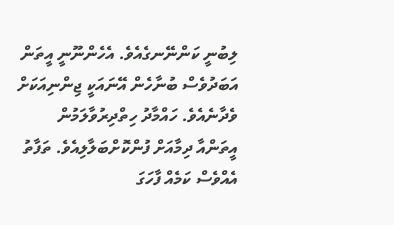ލިބުނީ ކަންނޭނގެއެވެ. އެހެންނޫނީ އީތަން އަބަދުވެސް ބުނާހެން އޭނައަކީ ޖިންނިއަކަށް ވެދާނެއެވެ. ހައްމާދު ހިތްދިރުވާލަމުން އީތަންއާ ދިމާއަށް ފުންކޮށްބަލާލިއެވެ. ތަފާތު އެއްވެސް ކަމެއް ފާހަގަ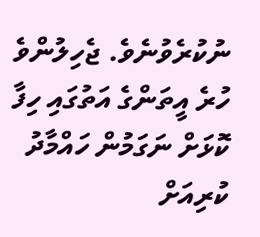ނުކުރެވުނެވެ. ޖެހިލުންވެ ހުރެ އީތަންގެ އަތުގައި ހިފާ ކޮޅަށް ނަގަމުން ހައްމާދު ކުރިއަށް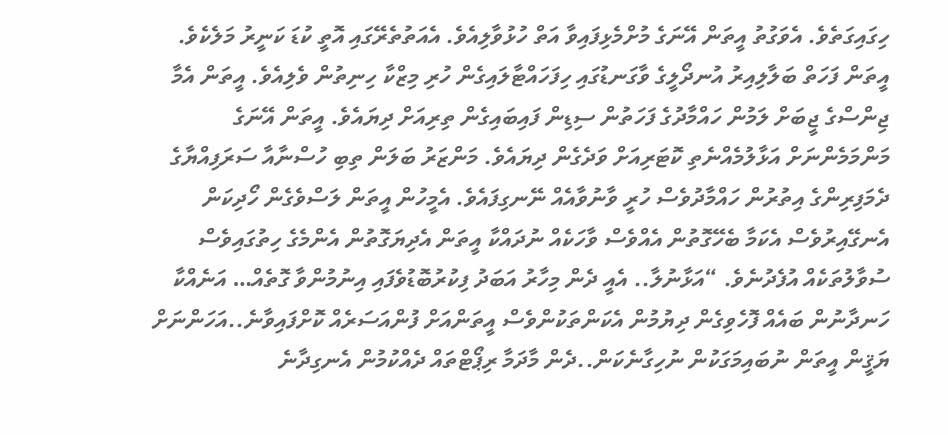ހިގައިގަތެވެ. އެވަގުތު އީތަން އޭނަގެ މުށްމެޅިފައިވާ އަތް ހުޅުވާލިއެވެ. އެއަތުތެރޭގައި އޮތީ ކުޑަ ކަނީރު މަލެކެވެ. އީތަން ފަހަތް ބަލާލިއިރު އުނދޯލީގެ ވާގަނޑުގައި ހިފަހައްޓާލައިގެން ހުރި މިޒްކާ ހިނިތުން ވެލިއެވެ. އީތަން އެމާ ޖިންސްގެ ޖީބަށް ލަމުން ހައްމާދުގެ ފަހަތުން ސިޑިން ފައިބައިގެން ތިރިއަށް ދިޔައެވެ. އީތަން އޭނަގެ މަންމަމެންނަށް އަޅާލުމެއްނެތި ކޮޓަރިއަށް ވަދެގެން ދިޔައެވެ. މަންޒަރު ބަލަން ތިބި ހުސްނާއާ ސަރަފިއްޔާގެ ދެމަފިރިންގެ އިތުރުން ހައްމާދުވެސް ހުރީ ވާނުވާއެއް ނޭނގިފައެވެ. އެމީހުން އީތަން ލަސްވެގެން ހޯދިކަން އެނގޭއިރުވެސް އެކަމާ ބެހޭގޮތުން އެއްވެސް ވާހަކެއް ނުދައްކާ އީތަން އެދިޔަގޮތުން އެންމެގެ ހިތުގައިވެސް ސުވާލުތަކެއް އުފެދުނެވެ. “އަޅާނުލާ.. އެއީ ދެން މިހާރު އަބަދު ފިކުރުބޮޑުވެފައި އިނުމުންވާ ގޮތެއް… އަނެއްކާ ހަނދާނުން ބައެއް ފޮހެވިގެން ދިޔުމުން އެކަންތަކުންވެސް އީތަންއަށް ފުންއަސަރެއް ކޮށްފައިވާނެ..އަހަންނަށް ޔަޤީން އީތަން ނުބައިމަގަކުން ނުހިގާނެކަން..ދެން މާދަމާ ރިޕޯޓްތައް ދެއްކުމުން އެނގިދާނެ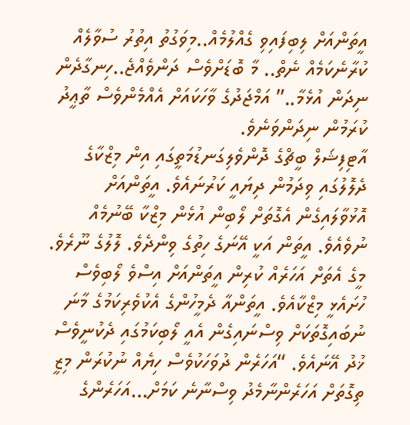އީތަންއަށް ލިބިފައިވި ގެއްލުމެއް..މިވަގުތު އިތުރު ސުވާލެއް ކުރާނެކަމެއް ނެތް.. މާ ބޮޑަށްވެސް ދަންވެއްޖެ..ހިނގާދެން ނިދަން އުޅެމާ..” އަމްޖަދުގެ ވާހަކައަށް އެއްމެންވެސް ތާޢީދު ކުރަމުން ނިދަންވަނެވެ.
އާޓިފިޝަލް ބީޗްގެ ދޮންވެލިގަނޑުމަތީގައި އިން މިޒްކާގެ ދެލޮލުގައި ވިދަމުން ދިޔައީ ކަރުނައެވެ. އީތަންއަށް އޮޅުވާލައިގެން އެގޮތަށް ލޯބިން އުޅެން މިޒްކާ ބޭނުމެއް ނުވެއެވެ. އީތަން އަކީ އޭނަގެ ހިތުގެ ވިންދެވެ. ލޮލުގެ ނޫރެވެ. މީގެ އެތަށް އަހަރެއް ކުރިން އީތަންއަށް އިސްވެ ލޯބިވެސް ހުށައެޅީ މިޒްކާއެވެ. އީތަންއާ ދެމީހުންގެ އެކުވެރިކަމުގެ މާނަ ނުބައިގޮތަކަށް ވިސްނައިގެން އެއީ ލޯބިކަމުގައި ދެކުނީވެސް ޚުދު އޭނައެވެ. “އަހަރެން ދުވަހަކުވެސް ހިޔެއް ނުކުރަން މިޒީ ތިގޮތަށް އަހަރެންނާމެދު ވިސްނާނެ ކަމަށް…އަހަރެންގެ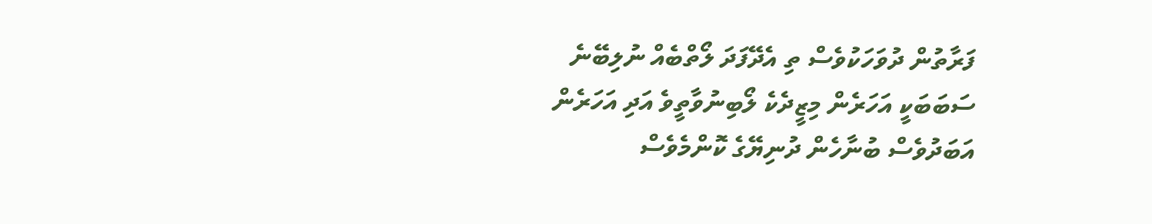ފަރާތުން ދުވަހަކުވެސް ތި އެދޭފަދަ ލޯތްބެއް ނުލިބޭނެ ސަބަބަކީ އަހަރެން މިޒީދެކެ ލޯބިނުވާތީވެ އަދި އަހަރެން އަބަދުވެސް ބުނާހެން ދުނިޔޭގެ ކޮންމެވެސް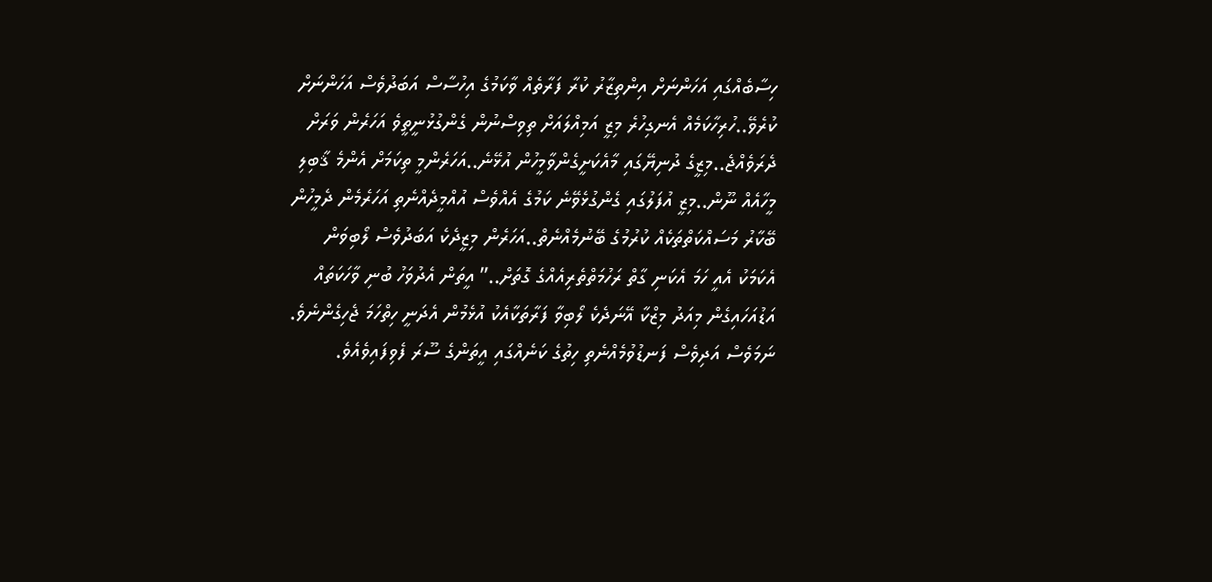ހިސާބެއްގައި އަހަންނަށް އިންތިޒާރު ކުރާ ފަރާތެއް ވާކަމުގެ އިހުސާސް އަބަދުވެސް އަހަންނަށް ކުރެވޭ..ހުރިހާކަމެއް އެނގިހުރެ މިޒީ އަމިއްލައަށް ތިވިސްނުން ގެންގުޅުނީތީވެ އަހަރެން ވަރަށް ދެރަވެއްޖެ..މިޒީގެ ދުނިޔޭގައި މާއެކަށީގެންވާމީހުން އުޅޭނެ..އަހަރެންމީ ތިކަމަށް އެންމެ ޤާބިލި މީހާއެއް ނޫން..މިޒީ އުފަލުގައި ގެންގުޅެވޭނެ ކަމުގެ އެއްވެސް އުއްމީދެއްނެތި އަހަރެމެން ދެމީހުން ބޭކާރު މަސައްކަތްތަކެއް ކުރުމުގެ ބޭނުމެއްނެތް..އަހަރެން މިޒީދެކެ އަބަދުވެސް ލޯބިވަން އެކަމަކު އެއީ ހަމަ އެކަނި ގާތް ރަހުމަތްތެރިއެއްގެ ގޮތަށް..” އީތަން އެދުވަހު ބުނި ވާހަކަތައް އަޑުއަހައިގެން މިއަދު މިޒްކާ އޭނަދެކެ ލޯބިވާ ފަރާތަކާއެކު އުޅެމުން އެދަނީ ހިތްހަމަ ޖެހިގެންނެވެ. ނަމަވެސް އަދިވެސް ފަނޑުވުމެއްނެތި ހިތުގެ ކަނެއްގައި އީތަންގެ ސޫރަ ފެވިފައިވެއެވެ.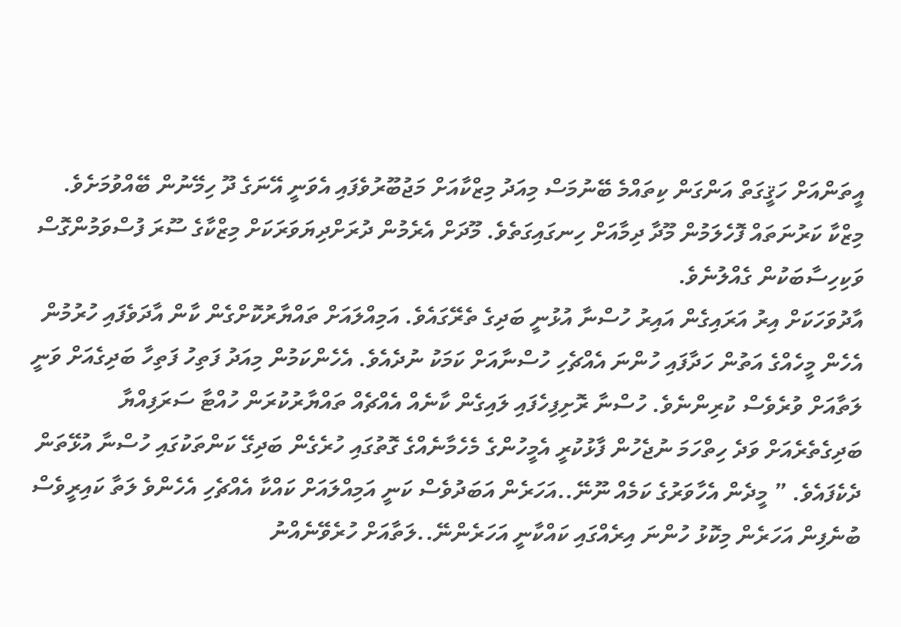އީތަންއަށް ހަޤީގަތް އަންގަން ކިތައްމެ ބޭނުމަސް މިއަދު މިޒްކާއަށް މަޖުބޫރުވެފައި އެވަނީ އޭނަގެ ދޫ ހިމޭނުން ބޭއްވުމަށެވެ. މިޒްކާ ކަރުނަތައް ފޮހެލަމުން މޫދާ ދިމާއަށް ހިނގައިގަތެވެ. މޫދަށް އެރެމުން ދުރަށްދިޔަވަރަކަށް މިޒްކާގެ ސޫރަ ފުސްވަމުންގޮސް ވަކިހިސާބަކުން ގެއްލުނެވެ.
އާދުވަހަކަށް އިރު އަރައިގެން އައިރު ހުސްނާ އުޅުނީ ބަދިގެ ތެރޭގައެވެ. އަމިއްލައަށް ތައްޔާރުކޮށްގެން ކާން އާދަވެފައި ހުރުމުން އެހެން މީހެއްގެ އަތުން ހަދާފައި ހުންނަ އެއްޗެހި ހުސްނާއަށް ކަމަކު ނުދެއެވެ. އެހެންކަމުން މިއަދު ފަތިހު ފަތިހާ ބަދިގެއަށް ވަނީ ލަތާއަށް ވުރެވެސް ކުރިންނެވެ. ހުސްނާ ރޮށިފިހެފައި ލައިގެން ކާނެއް އެއްޗެއް ތައްޔާރުކުރަން ހުއްޓާ ސަރަފިއްޔާ ބަދިގެތެރެއަށް ވަދެ ހިތްހަމަ ނުޖެހުން ފާޅުކުރީ އެމީހުންގެ މެހެމާނެއްގެ ގޮތުގައި ހުރެގެން ބަދިގޭ ކަންތަކުގައި ހުސްނާ އުޅޭތަން ދެކެފައެވެ. ” މީދެން އެހާވަރުގެ ކަމެއް ނޫނޭ..އަހަރެން އަބަދުވެސް ކަނީ އަމިއްލައަށް ކައްކާ އެއްޗެހި އެހެންވެ ލަތާ ކައިރީވެސް ބުނެފިން އަހަރެން މިކޮޅު ހުންނަ އިރެއްގައި ކައްކާނީ އަހަރެންނޭ..ލަތާއަށް ހުރެވޭނެއްނު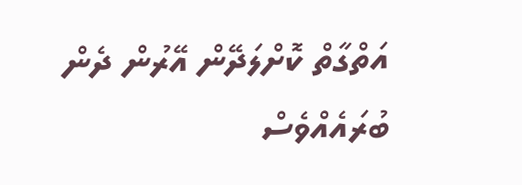އަތްގާތް ކޮށްލަދޭން އޭރުން ދެން ބުރައެއްވެސް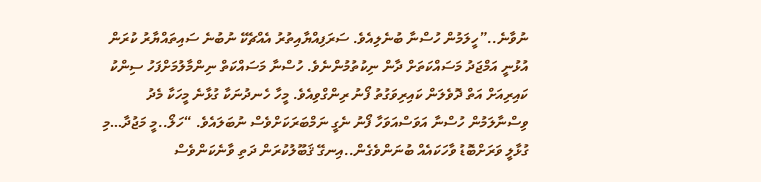ނުވާނެ..”ހީލަމުން ހުސްނާ ބުނެލިއެވެ. ސަރަފިއްޔާއިތުރު އެއްޗެކޭ ނުބުނެ ސައިތައްޔާރު ކުރަން އުޅުނީ އަމްޖަދު މަސައްކަތަށް ދާން ނިކުތުމުންނެވެ. ހުސްނާ މަސައްކަތް ނިންމާލުމަށްފަހު ސިންކު ކައިރިއަށް އަތް ދޮވެލަން ކައިރިވަގުތު ފޯނު ރިންގްވިއެވެ. މީހާ ހެނދުނަކާ ގުޅާނެ މީހަކާ މެދު ވިސްނާލަމުން ހުސްނާ އަވަސްއަވަހާ ފޯނު ނެގީ ނަމްބަރަކަށްވެސް ނުބަލައެވެ. “ހަލޯ..މީ މަޖުދާ…މި ގުޅާލީ ވަރަށްބޮޑު ވާހަކައެއް ބުނަންވެގެން..އިނގޭ ޤަބޫލުކުރަން ދަތި ވާނެކަންވެސް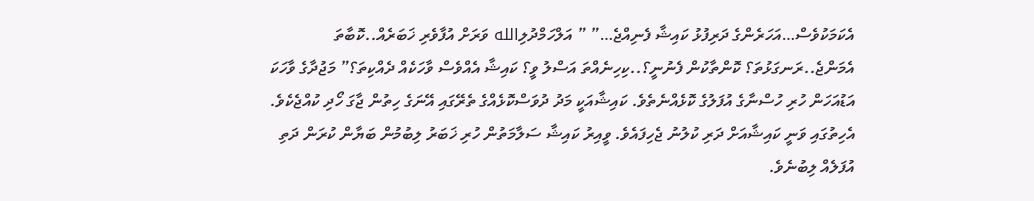އެކަމަކުވެސް…އަހަރެންގެ ދަރިފުޅު ކައިޝާ ފެނިއްޖެ…” ” އަލްހަމްދުލިالله ވަރަށް އުފާވެރި ޚަބަރެއް..ކޮބާތަ އެމަންޖެ..ރަނގަޅުތަ؟ ކޮންތާކުން ފެނުނީ؟..ކިހިނެއްތަ އަސްލު ވީ؟ ކައިޝާ އެއްވެސް ވާހަކެއް ދެއްކިތަ؟” މަޖުދާގެ ވާހަކަ އަޑުއަހަން ހުރި ހުސްނާގެ އުފަލުގެ ކޮޅެއްނެތެވެ. ކައިޝާއަކީ މަދު ދުވަސްކޮޅެއްގެ ތެރޭގައި އޭނަގެ ހިތުން ޖާގަ ހޯދި ކުއްޖެކެވެ. އެހިތުގައި ވަނީ ކައިޝާއަށް ދަރި ކުލުނު ޖެހިފައެވެ. ވީއިރު ކައިޝާ ސަލާމަތުން ހުރި ޚަބަރު ލިބުމުން ބަޔާން ކުރަން ދަތި އުފަލެއް ލިބުނެވެ.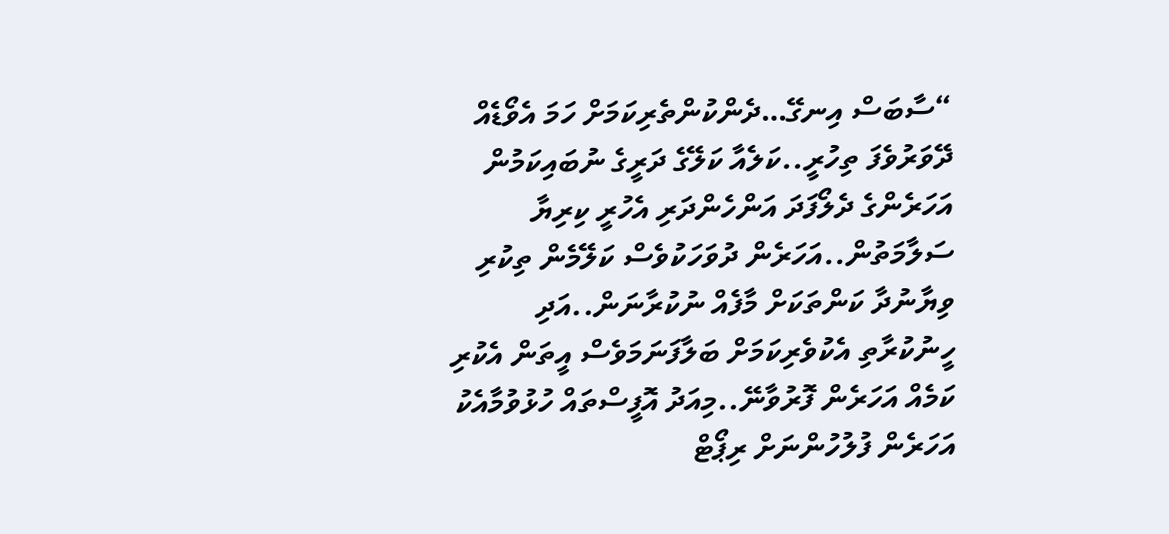“ސާބަސް އިނގޭ…ދެންކުންތެރިކަމަށް ހަމަ އެވޯޑެއް ދޭވަރުވެފަ ތިހުރީ..ކަލެއާ ކަލޭގެ ދަރީގެ ނުބައިކަމުން އަހަރެންގެ ދެލޯފަދަ އަންހެންދަރި އެހުރީ ކިރިޔާ ސަލާމަތުން..އަހަރެން ދުވަހަކުވެސް ކަލޭމެން ތިކުރި ވިޔާނުދާ ކަންތަކަށް މާފެއް ނުކުރާނަން..އަދި ހީނުކުރާތި އެކުވެރިކަމަށް ބަލާފަނަމަވެސް އީތަން އެކުރި ކަމެއް އަހަރެން ފޮރުވާނޭ..މިއަދު އޮފީސްތައް ހުޅުވުމާއެކު އަހަރެން ފުލުހުންނަށް ރިޕޯޓް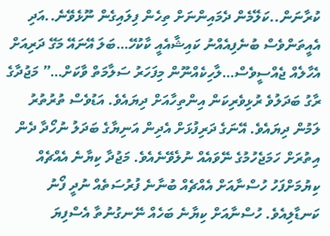ކުރާނަން..ކަލޭމެން ދެމައިންނަށް ތިހެން ފިލައިގެން ނޫޅެވޭނެ..އަދި އެއީތަންވެސް ބުނެފިއެއްނު ކައިޝާއެއީ ކާކުހޭ…ބަލަ އޭނައޭ މަގޭ ދަރިއަށް އެހާލެއް ޖެއްސީވެސް…ލާހިކެއްނޫން މިފަހަރު ސަލާމަތް ވާކަށް…” މަޖުދާގެ ރާގު ބަދަލުވެ ރުޅިވެރިކަން އިންތިހާއަށް ދިޔައެވެ. އަޑުވެސް ތުރުތުރު ލަމުން ދިޔައެވެ. އޭނަގެ ދަރިފުޅަށް އެދިން އަނިޔާގެ ބަދަލު ނުހޯދާ ދެން އިތުރަށް ހަމަޖެހުމުގެ ނޭވައެއް ނުލެވޭނެއެވެ. މަޖުދާ ކިޔާނެ އެއްޗެއް ކިޔުމަށްފަހު ހުސްނާއަށް އެއްޗެއް ބުނާނެ ފުރުސަތެއް ނުދީ ފޯނު ކަނޑާލިއެވެ. ހުސްނާއަށް ކިޔާނެ ބަހެއް ނޭނގުނުތާ އެސްފިޔަ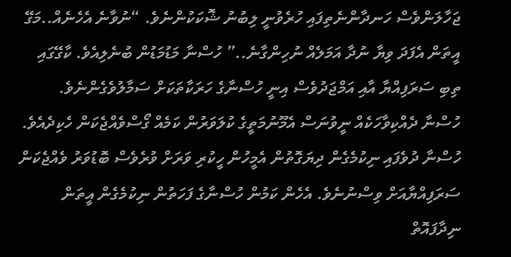ޖަހާލަންވެސް ހަނދާންނެތިފައި ހުރެވުނީ ލިބުނު ޝޮކަކުންނެވެ. “ނުވާނެ އެހެނެއް..މަގޭ އީތަން އެފަދަ ވިޔާ ނުދާ އަމަލެއް ނުހިންގާނެ..” ހުސްނާ މަޑުމަޑުން ބުނެލިއެވެ. ކާގޭގައި ތިބި ސަރަފިއްޔާ އާއި އަމްޖަދުވެސް އިނީ ހުސްނާގެ ހަރަކާތަކަށް ސަމާލުވެގެންނެވެ. ހުސްނާ ދެއްކިވާހަކެއް ނީވުނަސް އެމޫނުމަތީގެ ކުލަވަރުން ކަމެއް ގޯސްވެއްޖެކަން ހެކިދެއެވެ. ހުސްނާ ދުވެފައި ނިކުމެގެން ދިޔަގޮތުން އެމީހުން ހީކުރި ވަރަށް ވުރެވެސް ބޮޑުވަރު ވެއްޖެކަން ސަރަފިއްޔާއަށް ވިސްނުނެވެ. އެހެން ކަމުން ހުސްނާގެ ފަހަތުން ނިކުމެގެން އީތަން ނިދާފައޮތް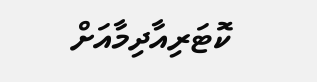ކޮޓަރިއާދިމާއަށް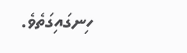ހިނގައިގަތެވެ.